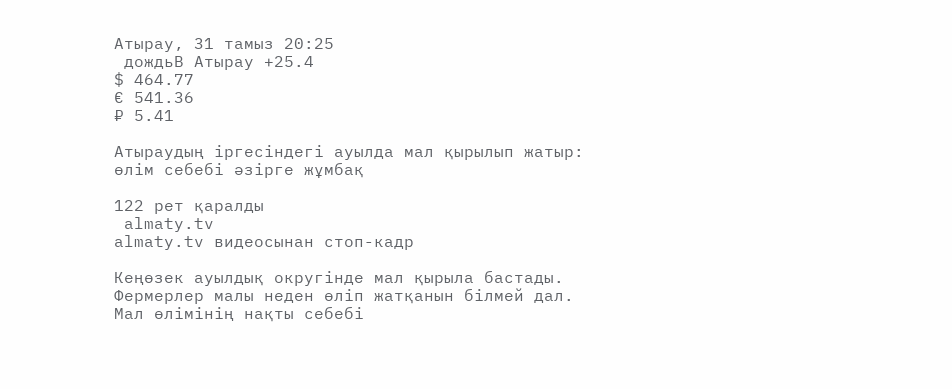Атырау, 31 тамыз 20:25
 дождьВ Атырау +25.4
$ 464.77
€ 541.36
₽ 5.41

Атыраудың іргесіндегі ауылда мал қырылып жатыр: өлім себебі әзірге жұмбақ

122 рет қаралды
 almaty.tv
almaty.tv видеосынан стоп-кадр

Кеңөзек ауылдық округінде мал қырыла бастады. Фермерлер малы неден өліп жатқанын білмей дал. Мал өлімінің нақты себебі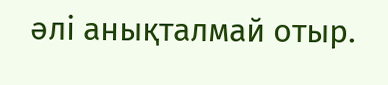әлі анықталмай отыр.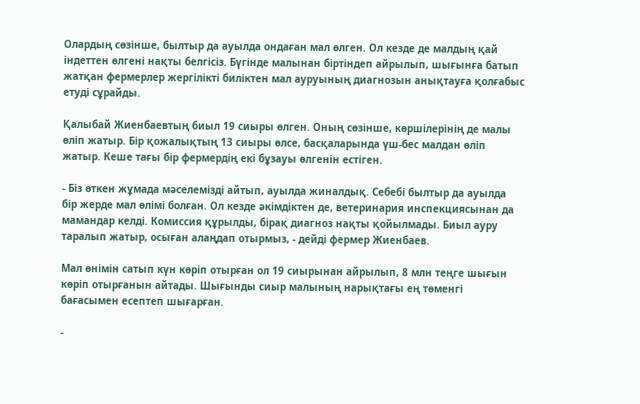Олардың сөзінше, былтыр да ауылда ондаған мал өлген. Ол кезде де малдың қай індеттен өлгені нақты белгісіз. Бүгінде малынан біртіндеп айрылып, шығынға батып жатқан фермерлер жергілікті биліктен мал ауруының диагнозын анықтауға қолғабыс етуді сұрайды.

Қалыбай Жиенбаевтың биыл 19 сиыры өлген. Оның сөзінше, көршілерінің де малы өліп жатыр. Бір қожалықтың 13 сиыры өлсе, басқаларында үш-бес малдан өліп жатыр. Кеше тағы бір фермердің екі бұзауы өлгенін естіген.

- Біз өткен жұмада мәселемізді айтып, ауылда жиналдық. Себебі былтыр да ауылда бір жерде мал өлімі болған. Ол кезде әкімдіктен де, ветеринария инспекциясынан да мамандар келді. Комиссия құрылды, бірақ диагноз нақты қойылмады. Биыл ауру таралып жатыр, осыған алаңдап отырмыз, - дейді фермер Жиенбаев.

Мал өнімін сатып күн көріп отырған ол 19 сиырынан айрылып, 8 млн теңге шығын көріп отырғанын айтады. Шығынды сиыр малының нарықтағы ең төменгі бағасымен есептеп шығарған.

-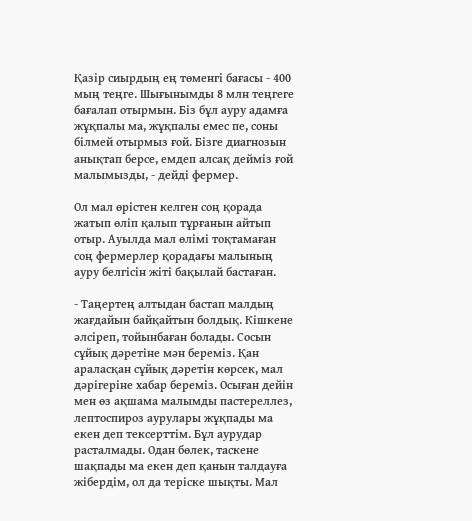Қазір сиырдың ең төменгі бағасы - 400 мың теңге. Шығынымды 8 млн теңгеге бағалап отырмын. Біз бұл ауру адамға жұқпалы ма, жұқпалы емес пе, соны білмей отырмыз ғой. Бізге диагнозын анықтап берсе, емдеп алсақ дейміз ғой малымызды, - дейді фермер.

Ол мал өрістен келген соң қорада жатып өліп қалып тұрғанын айтып отыр. Ауылда мал өлімі тоқтамаған соң фермерлер қорадағы малының ауру белгісін жіті бақылай бастаған.

- Таңертең алтыдан бастап малдың жағдайын байқайтын болдық. Кішкене әлсіреп, тойынбаған болады. Сосын сұйық дәретіне мән береміз. Қан араласқан сұйық дәретін көрсек, мал дәрігеріне хабар береміз. Осыған дейін мен өз ақшама малымды пастереллез, лептоспироз аурулары жұқпады ма екен деп тексерттім. Бұл аурудар расталмады. Одан бөлек, таскене шақпады ма екен деп қанын талдауға жібердім, ол да теріске шықты. Мал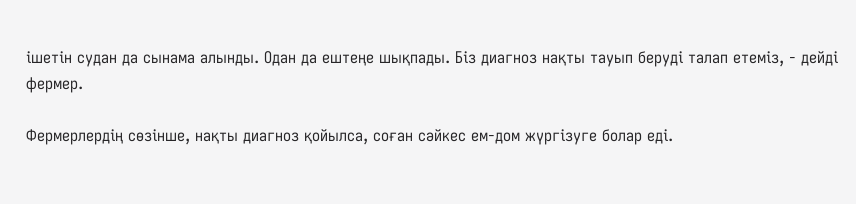ішетін судан да сынама алынды. Одан да ештеңе шықпады. Біз диагноз нақты тауып беруді талап етеміз, - дейді фермер.

Фермерлердің сөзінше, нақты диагноз қойылса, соған сәйкес ем-дом жүргізуге болар еді.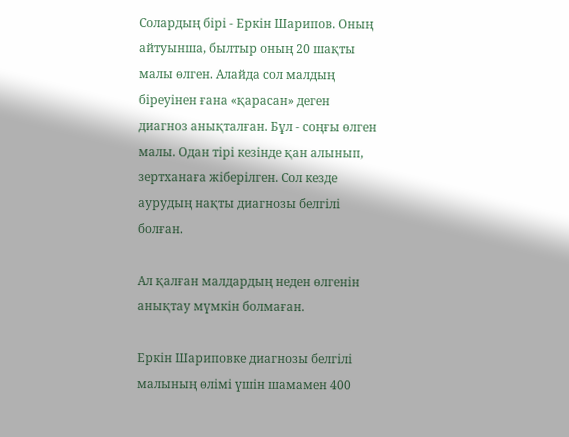Солардың бірі - Еркін Шарипов. Оның айтуынша, былтыр оның 20 шақты малы өлген. Алайда сол малдың біреуінен ғана «қарасан» деген диагноз анықталған. Бұл - соңғы өлген малы. Одан тірі кезінде қан алынып, зертханаға жіберілген. Сол кезде аурудың нақты диагнозы белгілі болған.

Ал қалған малдардың неден өлгенін анықтау мүмкін болмаған.

Еркін Шариповке диагнозы белгілі малының өлімі үшін шамамен 400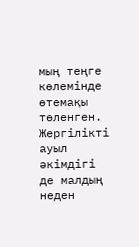мың теңге көлемінде өтемақы төленген. Жергілікті ауыл әкімдігі де малдың неден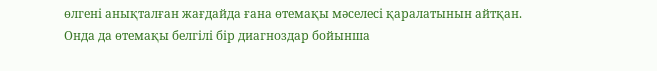өлгені анықталған жағдайда ғана өтемақы мәселесі қаралатынын айтқан. Онда да өтемақы белгілі бір диагноздар бойынша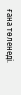ғана төленеді.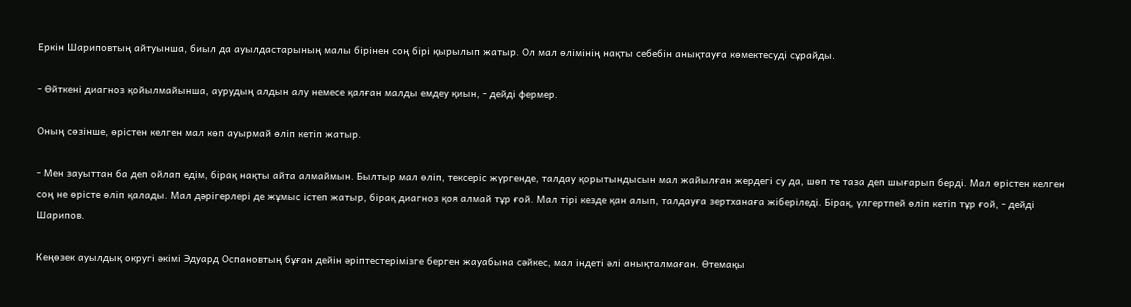Еркін Шариповтың айтуынша, биыл да ауылдастарының малы бірінен соң бірі қырылып жатыр. Ол мал өлімінің нақты себебін анықтауға көмектесуді сұрайды.

- Өйткені диагноз қойылмайынша, аурудың алдын алу немесе қалған малды емдеу қиын, - дейді фермер.

Оның сөзінше, өрістен келген мал көп ауырмай өліп кетіп жатыр.

- Мен зауыттан ба деп ойлап едім, бірақ нақты айта алмаймын. Былтыр мал өліп, тексеріс жүргенде, талдау қорытындысын мал жайылған жердегі су да, шөп те таза деп шығарып берді. Мал өрістен келген соң не өрісте өліп қалады. Мал дәрігерлері де жұмыс істеп жатыр, бірақ диагноз қоя алмай тұр ғой. Мал тірі кезде қан алып, талдауға зертханаға жіберіледі. Бірақ, үлгертпей өліп кетіп тұр ғой, - дейді Шарипов.

Кеңөзек ауылдық округі әкімі Эдуард Оспановтың бұған дейін әріптестерімізге берген жауабына сәйкес, мал індеті әлі анықталмаған. Өтемақы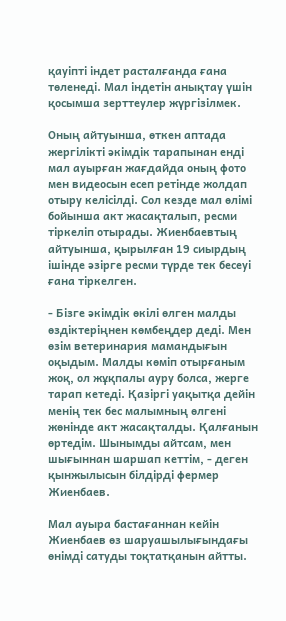қауіпті індет расталғанда ғана төленеді. Мал індетін анықтау үшін қосымша зерттеулер жүргізілмек.

Оның айтуынша, өткен аптада жергілікті әкімдік тарапынан енді мал ауырған жағдайда оның фото мен видеосын есеп ретінде жолдап отыру келісілді. Сол кезде мал өлімі бойынша акт жасақталып, ресми тіркеліп отырады. Жиенбаевтың айтуынша, қырылған 19 сиырдың ішінде әзірге ресми түрде тек бесеуі ғана тіркелген.

- Бізге әкімдік өкілі өлген малды өздіктеріңнен көмбеңдер деді. Мен өзім ветеринария мамандығын оқыдым. Малды көміп отырғаным жоқ, ол жұқпалы ауру болса, жерге тарап кетеді. Қазіргі уақытқа дейін менің тек бес малымның өлгені жөнінде акт жасақталды. Қалғанын өртедім. Шынымды айтсам, мен шығыннан шаршап кеттім, - деген қынжылысын білдірді фермер Жиенбаев.

Мал ауыра бастағаннан кейін Жиенбаев өз шаруашылығындағы өнімді сатуды тоқтатқанын айтты.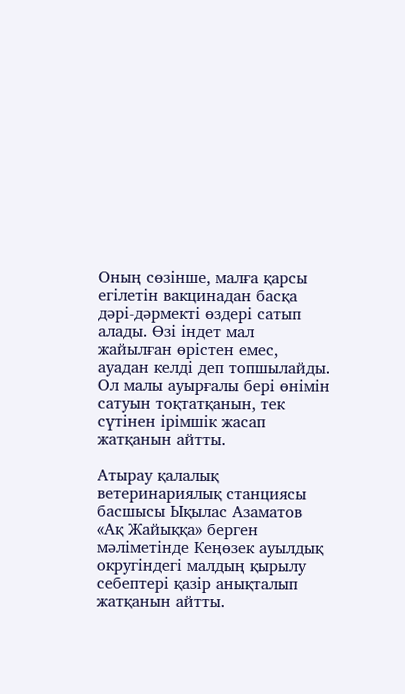Оның сөзінше, малға қарсы егілетін вакцинадан басқа дәрі-дәрмекті өздері сатып алады. Өзі індет мал жайылған өрістен емес, ауадан келді деп топшылайды. Ол малы ауырғалы бері өнімін сатуын тоқтатқанын, тек сүтінен ірімшік жасап жатқанын айтты.

Атырау қалалық ветеринариялық станциясы басшысы Ықылас Азаматов «Ақ Жайыққа» берген мәліметінде Кеңөзек ауылдық округіндегі малдың қырылу себептері қазір анықталып жатқанын айтты.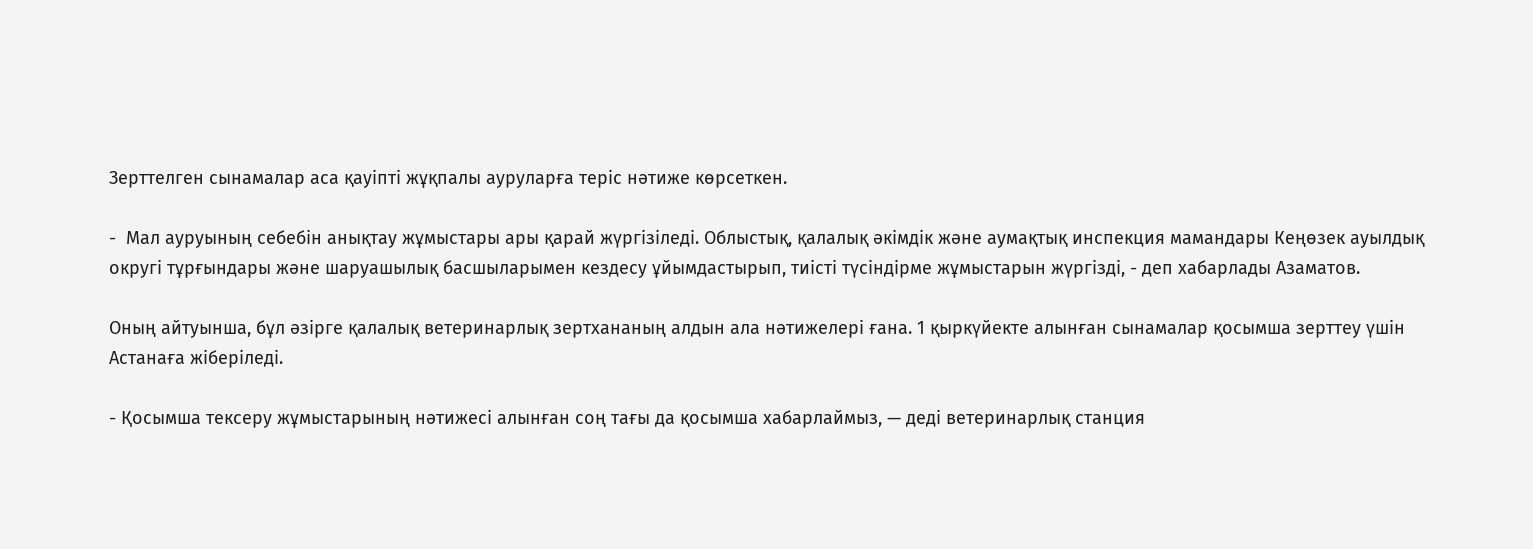Зерттелген сынамалар аса қауіпті жұқпалы ауруларға теріс нәтиже көрсеткен.

-  Мал ауруының себебін анықтау жұмыстары ары қарай жүргізіледі. Облыстық, қалалық әкімдік және аумақтық инспекция мамандары Кеңөзек ауылдық округі тұрғындары және шаруашылық басшыларымен кездесу ұйымдастырып, тиісті түсіндірме жұмыстарын жүргізді, - деп хабарлады Азаматов.

Оның айтуынша, бұл әзірге қалалық ветеринарлық зертхананың алдын ала нәтижелері ғана. 1 қыркүйекте алынған сынамалар қосымша зерттеу үшін Астанаға жіберіледі.

- Қосымша тексеру жұмыстарының нәтижесі алынған соң тағы да қосымша хабарлаймыз, — деді ветеринарлық станция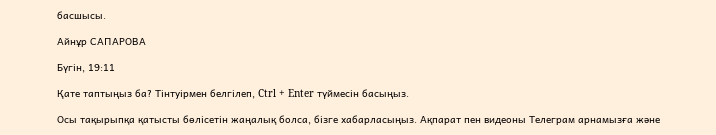басшысы.

Айнұр САПАРОВА

Бүгін, 19:11

Қате таптыңыз ба? Тінтуірмен белгілеп, Ctrl + Enter түймесін басыңыз.

Осы тақырыпқа қатысты бөлісетін жаңалық болса, бізге хабарласыңыз. Ақпарат пен видеоны Телеграм арнамызға және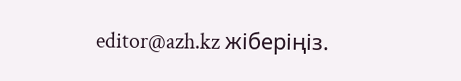editor@azh.kz жіберіңіз.